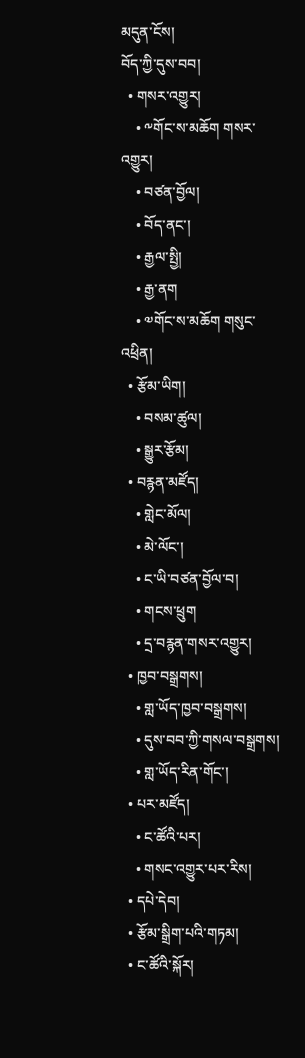མདུན་ངོས།
བོད་ཀྱི་དུས་བབ།
  • གསར་འགྱུར།
    • ༸གོང་ས་མཆོག གསར་འགྱུར།
    • བཙན་བྱོལ།
    • བོད་ནང་།
    • རྒྱལ་སྤྱི།
    • རྒྱ་ནག
    • ༧གོང་ས་མཆོག གསུང་འཕྲིན།
  • རྩོམ་ཡིག།
    • བསམ་ཚུལ།
    • སྒྱུར་རྩོམ།
  • བརྙན་མཛོད།
    • གླེང་མོལ།
    • མེ་ལོང་།
    • ང་ཡི་བཙན་བྱོལ་བ།
    • གངས་ཕྲུག
    • དྲ་བརྙན་གསར་འགྱུར།
  • ཁྱབ་བསྒྲགས།
    • གླ་ཡོད་ཁྱབ་བསྒྲགས།
    • དུས་བབ་ཀྱི་གསལ་བསྒྲགས།
    • གླ་ཡོད་རིན་གོང་།
  • པར་མཛོད།
    • ང་ཚོའི་པར།
    • གསང་འགྱུར་པར་རིས།
  • དཔེ་དེབ།
  • རྩོམ་སྒྲིག་པའི་གཏམ།
  • ང་ཚོའི་སྐོར།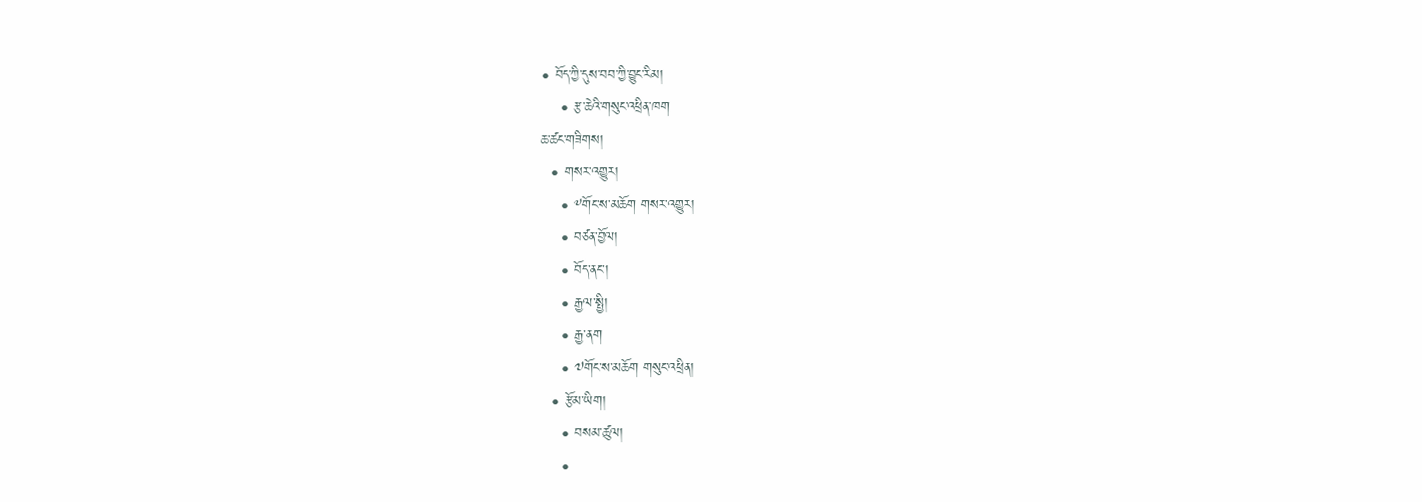• བོད་ཀྱི་དུས་བབ་ཀྱི་བྱུང་རིམ།
    • རྩ་ཆེའི་གསུང་འཕྲིན་ཁག
ཆ་ཚང་གཟིགས།
  • གསར་འགྱུར།
    • ༸གོང་ས་མཆོག གསར་འགྱུར།
    • བཙན་བྱོལ།
    • བོད་ནང་།
    • རྒྱལ་སྤྱི།
    • རྒྱ་ནག
    • ༧གོང་ས་མཆོག གསུང་འཕྲིན།
  • རྩོམ་ཡིག།
    • བསམ་ཚུལ།
    •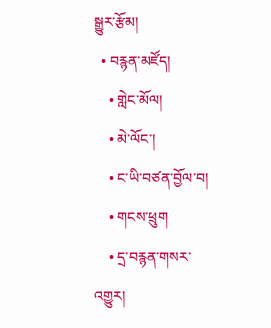སྒྱུར་རྩོམ།
  • བརྙན་མཛོད།
    • གླེང་མོལ།
    • མེ་ལོང་།
    • ང་ཡི་བཙན་བྱོལ་བ།
    • གངས་ཕྲུག
    • དྲ་བརྙན་གསར་འགྱུར།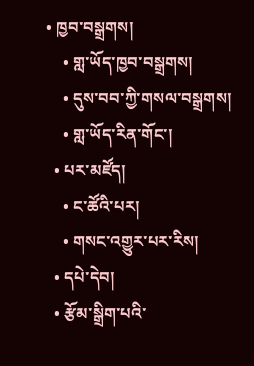• ཁྱབ་བསྒྲགས།
    • གླ་ཡོད་ཁྱབ་བསྒྲགས།
    • དུས་བབ་ཀྱི་གསལ་བསྒྲགས།
    • གླ་ཡོད་རིན་གོང་།
  • པར་མཛོད།
    • ང་ཚོའི་པར།
    • གསང་འགྱུར་པར་རིས།
  • དཔེ་དེབ།
  • རྩོམ་སྒྲིག་པའི་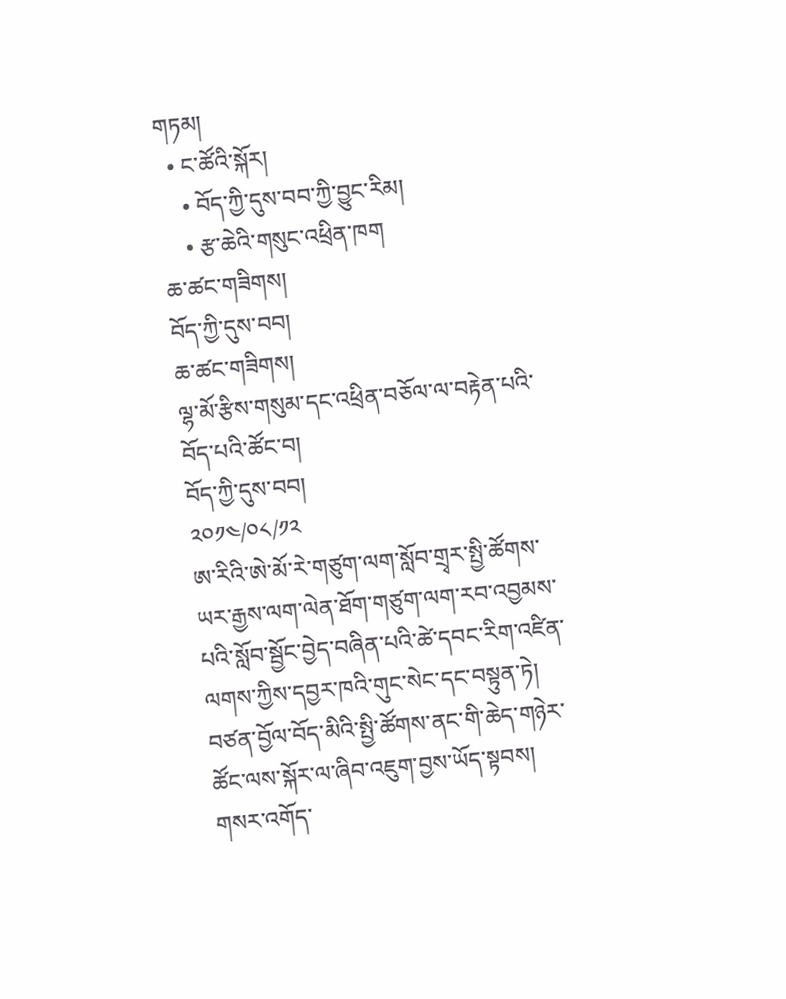གཏམ།
  • ང་ཚོའི་སྐོར།
    • བོད་ཀྱི་དུས་བབ་ཀྱི་བྱུང་རིམ།
    • རྩ་ཆེའི་གསུང་འཕྲིན་ཁག
ཆ་ཚང་གཟིགས།
བོད་ཀྱི་དུས་བབ།
ཆ་ཚང་གཟིགས།
ལྷ་མོ་རྩིས་གསུམ་དང་འཕྲིན་བཅོལ་ལ་བརྟེན་པའི་བོད་པའི་ཚོང་བ།
བོད་ཀྱི་དུས་བབ།
༢༠༡༤/༠༨/༡༢
ཨ་རིའི་ཨེ་མོ་རེ་གཙུག་ལག་སློབ་གྲྭར་སྤྱི་ཚོགས་ཡར་རྒྱས་ལག་ལེན་ཐོག་གཙུག་ལག་རབ་འབྱམས་པའི་སློབ་སྦྱོང་བྱེད་བཞིན་པའི་ཚེ་དབང་རིག་འཛིན་ལགས་ཀྱིས་དབྱར་ཁའི་གུང་སེང་དང་བསྟུན་ཏེ། བཙན་བྱོལ་བོད་མིའི་སྤྱི་ཚོགས་ནང་གི་ཆེད་གཉེར་ཚོང་ལས་སྐོར་ལ་ཞིབ་འཇུག་བྱས་ཡོད་སྟབས། གསར་འགོད་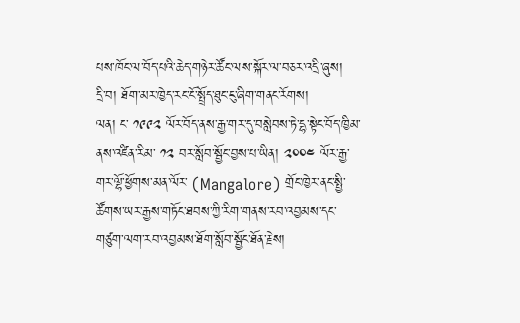པས་ཁོང་ལ་བོད་པའི་ཆེད་གཉེར་ཚོང་ལས་སྐོར་ལ་བཅར་འདྲི་ཞུས།
དྲི་བ། ཐོག་མར་ཁྱེད་རང་ངོ་སྤྲོད་ཐུང་ངུ་ཞིག་གནང་རོགས།
ལན། ང་ ༡༩༩༢ ལོར་བོད་ནས་རྒྱ་གར་དུ་བསླེབས་ཏེ་དྷ་སྟེང་བོད་ཁྱིམ་ནས་འཛིན་རིམ་ ༡༢ བར་སློབ་སྦྱོང་བྱས་པ་ཡིན། ༢༠༠༤ ལོར་རྒྱ་གར་ལྷོ་ཕྱོགས་མན་ལོར་ (Mangalore) གྲོང་ཁྱེར་ནང་སྤྱི་ཚོགས་ཡར་རྒྱས་གཏོང་ཐབས་ཀྱི་རིག་གནས་རབ་འབྱམས་དང་གཙུག་ལག་རབ་འབྱམས་ཐོག་སློབ་སྦྱོང་ཐོན་རྗེས།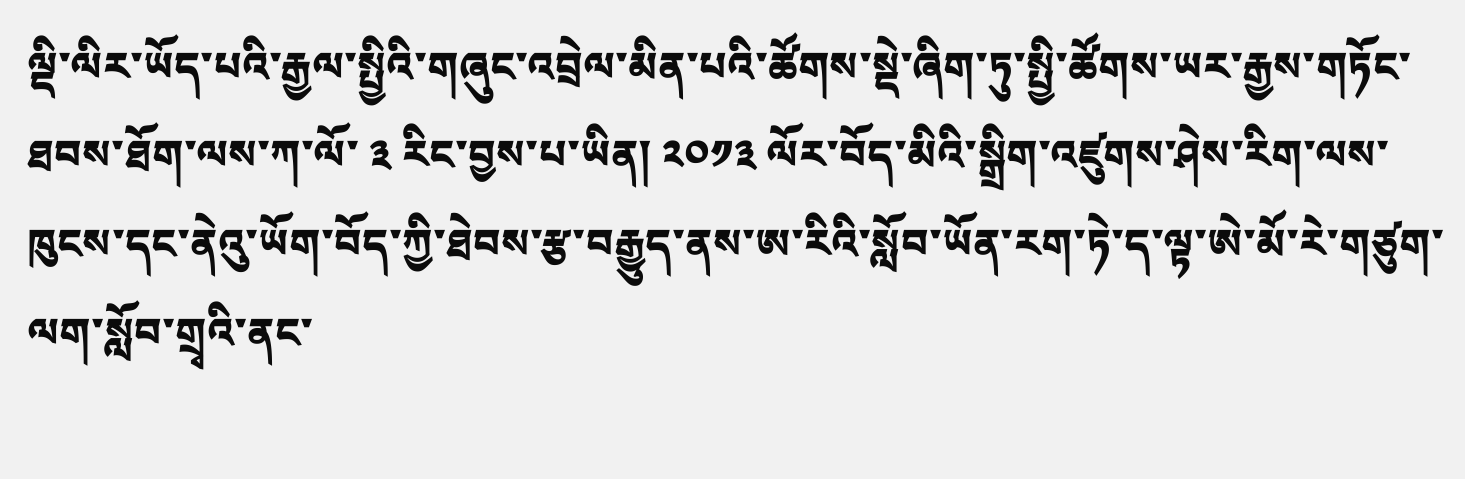ལྡི་ལིར་ཡོད་པའི་རྒྱལ་སྤྱིའི་གཞུང་འབྲེལ་མིན་པའི་ཚོགས་སྡེ་ཞིག་ཏུ་སྤྱི་ཚོགས་ཡར་རྒྱས་གཏོང་ཐབས་ཐོག་ལས་ཀ་ལོ་ ༣ རིང་བྱས་པ་ཡིན། ༢༠༡༣ ལོར་བོད་མིའི་སྒྲིག་འཛུགས་ཤེས་རིག་ལས་ཁུངས་དང་ནེའུ་ཡོག་བོད་ཀྱི་ཐེབས་རྩ་བརྒྱུད་ནས་ཨ་རིའི་སློབ་ཡོན་རག་ཏེ་ད་ལྟ་ཨེ་མོ་རེ་གཙུག་ལག་སློབ་གྲྭའི་ནང་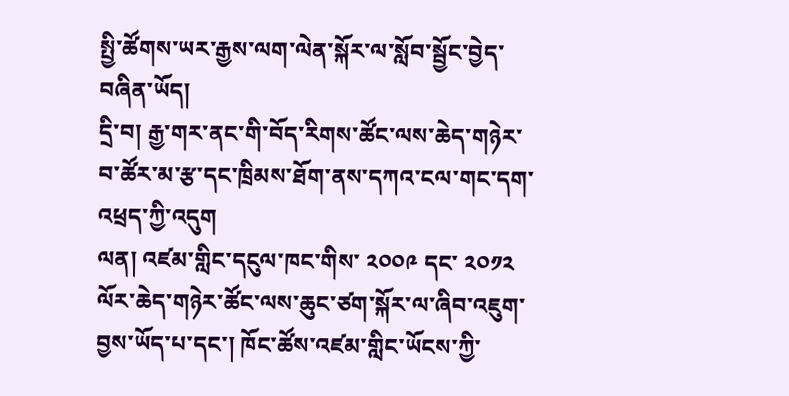སྤྱི་ཚོགས་ཡར་རྒྱས་ལག་ལེན་སྐོར་ལ་སློབ་སྦྱོང་བྱེད་བཞིན་ཡོད།
དྲི་བ། རྒྱ་གར་ནང་གི་བོད་རིགས་ཚོང་ལས་ཆེད་གཉེར་བ་ཚོར་མ་རྩ་དང་ཁྲིམས་ཐོག་ནས་དཀའ་ངལ་གང་དག་འཕྲད་ཀྱི་འདུག
ལན། འཛམ་གླིང་དངུལ་ཁང་གིས་ ༢༠༠༩ དང་ ༢༠༡༢ ལོར་ཆེད་གཉེར་ཚོང་ལས་ཆུང་ཙག་སྐོར་ལ་ཞིབ་འཇུག་བྱས་ཡོད་པ་དང་། ཁོང་ཚོས་འཛམ་གླིང་ཡོངས་ཀྱི་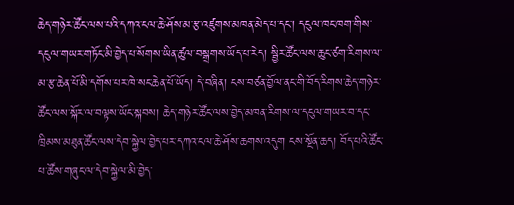ཆེད་གཉེར་ཚོང་ལས་པའི་དཀའ་ངལ་ཆེ་ཤོས་མ་རྩ་འཛུགས་མཁན་མེད་པ་དང་། དངུལ་ཁང་ཁག་གིས་དངུལ་གཡར་གཏོང་མི་བྱེད་པ་སོགས་ཡིན་ཚུལ་བསྒྲགས་ཡོད་པ་རེད། སྦྱིར་ཚོང་ལས་ཆུང་ཙག་རིགས་ལ་མ་རྩ་ཆེན་པོ་མི་དགོས་པར་ཁེ་སང་ཆེན་པོ་ཡོད། དེ་བཞིན། ངས་བཙན་བྱོལ་ནང་གི་བོད་རིགས་ཆེད་གཉེར་ཚོང་ལས་སྐོར་ལ་བལྟས་ཡོང་སྐབས། ཆེད་གཉེར་ཚོང་ལས་བྱེད་མཁན་རིགས་ལ་དངུལ་གཡར་བ་དང་ཁྲིམས་མཐུན་ཚོང་ལས་དེབ་སྐྱེལ་བྱེད་པར་དཀའ་ངལ་ཆེ་ཤོས་ཆགས་འདུག ངས་སྔོན་ཆད། བོད་པའི་ཚོང་པ་ཚོས་གཞུང་ལ་དེབ་སྐྱེལ་མི་བྱེད་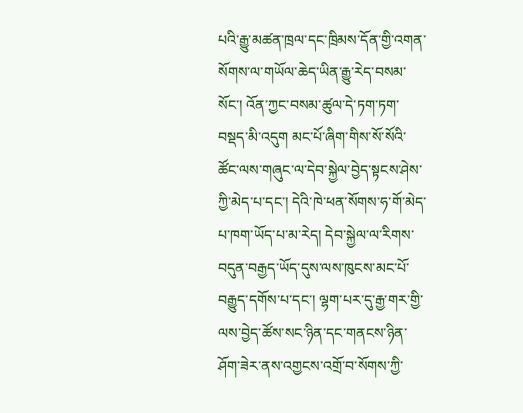པའི་རྒྱུ་མཚན་ཁྲལ་དང་ཁྲིམས་དོན་གྱི་འགན་སོགས་ལ་གཡོལ་ཆེད་ཡིན་རྒྱུ་རེད་བསམ་སོང་། འོན་ཀྱང་བསམ་ཚུལ་དེ་ཏག་ཏག་བསྡད་མི་འདུག མང་པོ་ཞིག་གིས་སོ་སོའི་ཚོང་ལས་གཞུང་ལ་དེབ་སྐྱེལ་བྱེད་སྟངས་ཤེས་ཀྱི་མེད་པ་དང་། དེའི་ཁེ་ཕན་སོགས་ཧ་གོ་མེད་པ་ཁག་ཡོད་པ་མ་རེད། དེབ་སྐྱེལ་ལ་རིགས་བདུན་བརྒྱད་ཡོད་དུས་ལས་ཁུངས་མང་པོ་བརྒྱུད་དགོས་པ་དང་། ལྷག་པར་དུ་རྒྱ་གར་གྱི་ལས་བྱེད་ཚོས་སང་ཉིན་དང་གནངས་ཉིན་ཤོག་ཟེར་ནས་འགྱངས་འགྲོ་བ་སོགས་ཀྱི་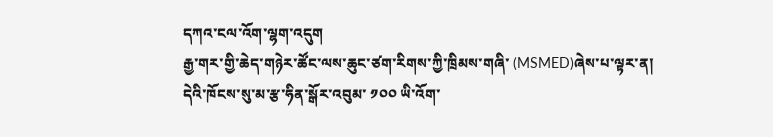དཀའ་ངལ་འོག་ལྷག་འདུག
རྒྱ་གར་གྱི་ཆེད་གཉེར་ཚོང་ལས་ཆུང་ཙག་རིགས་ཀྱི་ཁྲིམས་གཞི་ (MSMED)ཞེས་པ་ལྟར་ན། དེའི་ཁོངས་སུ་མ་རྩ་ཧིན་སྒོར་འབུམ་ ༡༠༠ ཡི་འོག་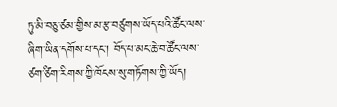ཏུ་མི་བཅུ་ཙམ་གྱིས་མ་རྩ་བཙུགས་ཡོད་པའི་ཚོང་ལས་ཞིག་ཡིན་དགོས་པ་དང་། བོད་པ་མང་ཆེ་བ་ཚོང་ལས་ཙག་ཙིག་རིགས་ཀྱི་ཁོངས་སུ་གཏོགས་ཀྱི་ཡོད།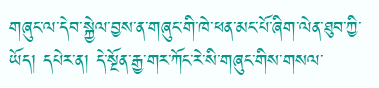གཞུང་ལ་དེབ་སྐྱེལ་བྱས་ན་གཞུང་གི་ཁེ་ཕན་མང་པོ་ཞིག་ལེན་ཐུབ་ཀྱི་ཡོད། དཔེར་ན། དེ་སྔོན་རྒྱ་གར་ཀོང་རེ་སི་གཞུང་གིས་གསལ་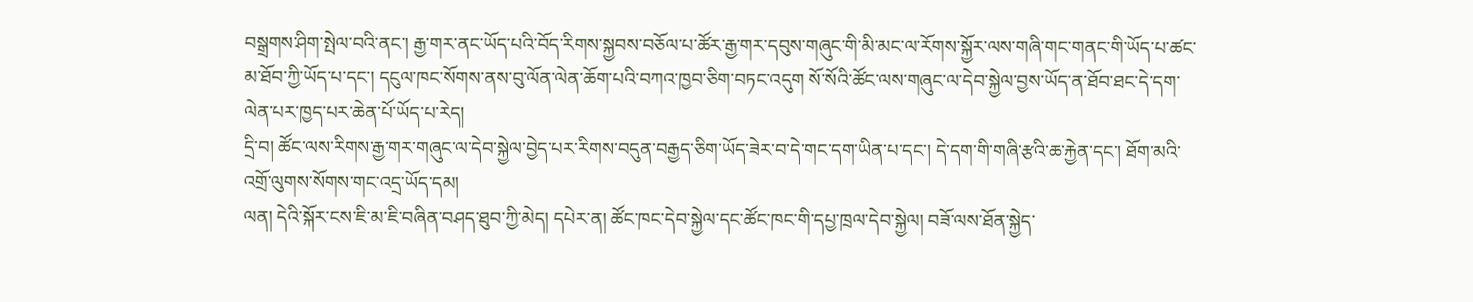བསྒྲགས་ཤིག་སྤེལ་བའི་ནང་། རྒྱ་གར་ནང་ཡོད་པའི་བོད་རིགས་སྐྱབས་བཅོལ་པ་ཚོར་རྒྱ་གར་དབུས་གཞུང་གི་མི་མང་ལ་རོགས་སྐྱོར་ལས་གཞི་གང་གནང་གི་ཡོད་པ་ཚང་མ་ཐོབ་ཀྱི་ཡོད་པ་དང་། དངུལ་ཁང་སོགས་ནས་བུ་ལོན་ལེན་ཆོག་པའི་བཀའ་ཁྱབ་ཅིག་བཏང་འདུག སོ་སོའི་ཚོང་ལས་གཞུང་ལ་དེབ་སྐྱེལ་བྱས་ཡོད་ན་ཐོབ་ཐང་དེ་དག་ལེན་པར་ཁྱད་པར་ཆེན་པོ་ཡོད་པ་རེད།
དྲི་བ། ཚོང་ལས་རིགས་རྒྱ་གར་གཞུང་ལ་དེབ་སྐྱེལ་བྱེད་པར་རིགས་བདུན་བརྒྱད་ཅིག་ཡོད་ཟེར་བ་དེ་གང་དག་ཡིན་པ་དང་། དེ་དག་གི་གཞི་རྩའི་ཆ་རྐྱེན་དང་། ཐོག་མའི་འགྲོ་ལུགས་སོགས་གང་འདྲ་ཡོད་དམ།
ལན། དེའི་སྐོར་ངས་ཇི་མ་ཇི་བཞིན་བཤད་ཐུབ་ཀྱི་མེད། དཔེར་ན། ཚོང་ཁང་དེབ་སྐྱེལ་དང་ཚོང་ཁང་གི་དཔྱ་ཁྲལ་དེབ་སྐྱེལ། བཟོ་ལས་ཐོན་སྐྱེད་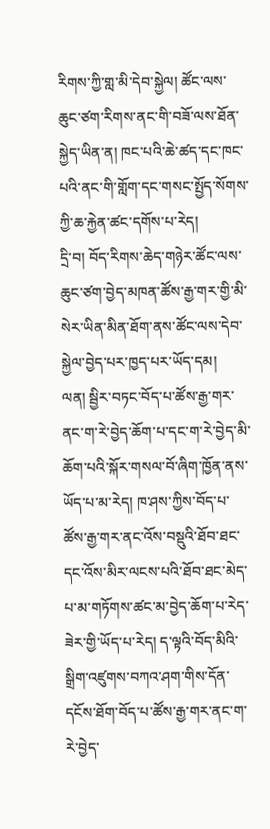རིགས་ཀྱི་གླ་མི་དེབ་སྐྱེལ། ཚོང་ལས་ཆུང་ཙག་རིགས་ནང་གི་བཟོ་ལས་ཐོན་སྐྱེད་ཡིན་ན། ཁང་པའི་ཆེ་ཚད་དང་ཁང་པའི་ནང་གི་གློག་དང་གསང་སྤྱོད་སོགས་ཀྱི་ཆ་རྐྱེན་ཚང་དགོས་པ་རེད།
དྲི་བ། བོད་རིགས་ཆེད་གཉེར་ཚོང་ལས་ཆུང་ཙག་བྱེད་མཁན་ཚོས་རྒྱ་གར་གྱི་མི་སེར་ཡིན་མིན་ཐོག་ནས་ཚོང་ལས་དེབ་སྐྱེལ་བྱེད་པར་ཁྱད་པར་ཡོད་དམ།
ལན། སྦྱིར་བཏང་བོད་པ་ཚོས་རྒྱ་གར་ནང་ག་རེ་བྱེད་ཆོག་པ་དང་ག་རེ་བྱེད་མི་ཆོག་པའི་སྐོར་གསལ་བོ་ཞིག་ཁྱོན་ནས་ཡོད་པ་མ་རེད། ཁ་ཤས་ཀྱིས་བོད་པ་ཚོས་རྒྱ་གར་ནང་འོས་བསྡུའི་ཐོབ་ཐང་དང་འོས་མིར་ལངས་པའི་ཐོབ་ཐང་མེད་པ་མ་གཏོགས་ཚང་མ་བྱེད་ཆོག་པ་རེད་ཟེར་གྱི་ཡོད་པ་རེད། ད་ལྟའི་བོད་མིའི་སྒྲིག་འཛུགས་བཀའ་ཤག་གིས་དོན་དངོས་ཐོག་བོད་པ་ཚོས་རྒྱ་གར་ནང་ག་རེ་བྱེད་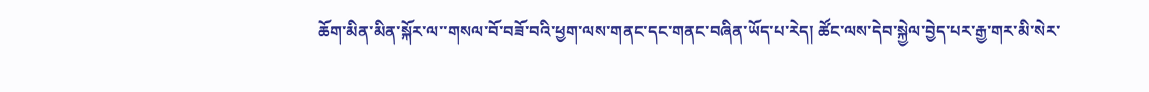ཆོག་མིན་མིན་སྐོར་ལ་་གསལ་བོ་བཟོ་བའི་ཕྱག་ལས་གནང་དང་གནང་བཞིན་ཡོད་པ་རེད། ཚོང་ལས་དེབ་སྐྱེལ་བྱེད་པར་རྒྱ་གར་མི་སེར་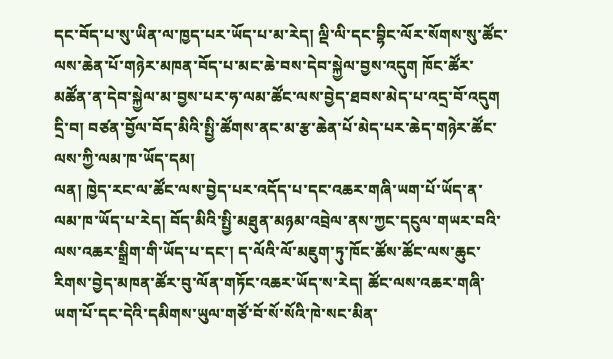དང་བོད་པ་སུ་ཡིན་ལ་ཁྱད་པར་ཡོད་པ་མ་རེད། ལྡི་ལི་དང་བྷིང་ལོར་སོགས་སུ་ཚོང་ལས་ཆེན་པོ་གཉེར་མཁན་བོད་པ་མང་ཆེ་བས་དེབ་སྐྱེལ་བྱས་འདུག ཁོང་ཚོར་མཚོན་ན་དེབ་སྐྱེལ་མ་བྱས་པར་ཧ་ལམ་ཚོང་ལས་བྱེད་ཐབས་མེད་པ་འདྲ་བོ་འདུག
དྲི་བ། བཙན་བྱོལ་བོད་མིའི་སྤྱི་ཚོགས་ནང་མ་རྩ་ཆེན་པོ་མེད་པར་ཆེད་གཉེར་ཚོང་ལས་ཀྱི་ལམ་ཁ་ཡོད་དམ།
ལན། ཁྱེད་རང་ལ་ཚོང་ལས་བྱེད་པར་འདོད་པ་དང་འཆར་གཞི་ཡག་པོ་ཡོད་ན་ལམ་ཁ་ཡོད་པ་རེད། བོད་མིའི་སྤྱི་མཐུན་མཉམ་འབྲེལ་ནས་ཀྱང་དངུལ་གཡར་བའི་ལས་འཆར་སྒྲིག་གི་ཡོད་པ་དང་། ད་ལོའི་ལོ་མཇུག་ཏུ་ཁོང་ཚོས་ཚོང་ལས་ཆུང་རིགས་བྱེད་མཁན་ཚོར་བུ་ལོན་གཏོང་འཆར་ཡོད་ས་རེད། ཚོང་ལས་འཆར་གཞི་ཡག་པོ་དང་དེའི་དམིགས་ཡུལ་གཙོ་བོ་སོ་སོའི་ཁེ་སང་མིན་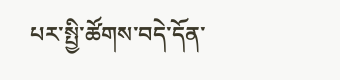པར་སྤྱི་ཚོགས་བདེ་དོན་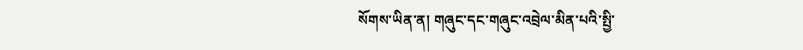སོགས་ཡིན་ན། གཞུང་དང་གཞུང་འབྲེལ་མིན་པའི་སྤྱི་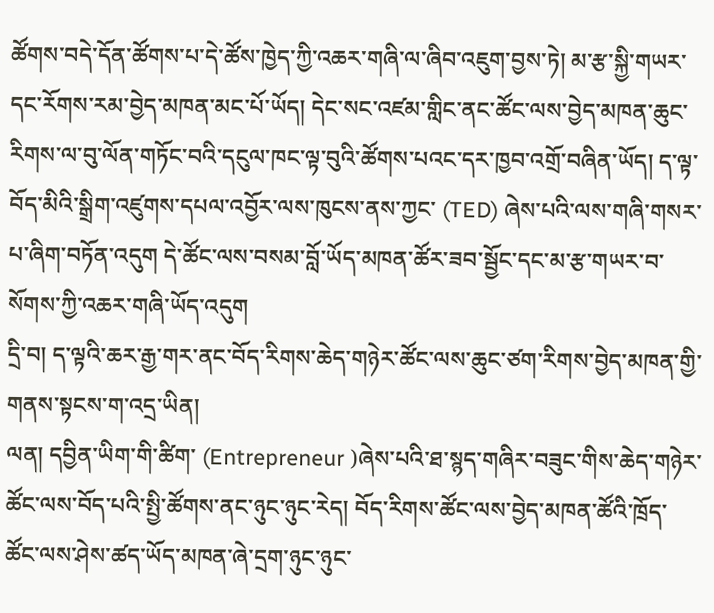ཚོགས་བདེ་དོན་ཚོགས་པ་དེ་ཚོས་ཁྱེད་ཀྱི་འཆར་གཞི་ལ་ཞིབ་འཇུག་བྱས་ཏེ། མ་རྩ་སྐྱི་གཡར་དང་རོགས་རམ་བྱེད་མཁན་མང་པོ་ཡོད། དེང་སང་འཛམ་གླིང་ནང་ཚོང་ལས་བྱེད་མཁན་ཆུང་རིགས་ལ་བུ་ལོན་གཏོང་བའི་དངུལ་ཁང་ལྟ་བུའི་ཚོགས་པའང་དར་ཁྱབ་འགྲོ་བཞིན་ཡོད། ད་ལྟ་བོད་མིའི་སྒྲིག་འཛུགས་དཔལ་འབྱོར་ལས་ཁུངས་ནས་ཀྱང་ (TED) ཞེས་པའི་ལས་གཞི་གསར་པ་ཞིག་བཏོན་འདུག དེ་ཚོང་ལས་བསམ་བློ་ཡོད་མཁན་ཚོར་ཟབ་སྦྱོང་དང་མ་རྩ་གཡར་བ་སོགས་ཀྱི་འཆར་གཞི་ཡོད་འདུག
དྲི་བ། ད་ལྟའི་ཆར་རྒྱ་གར་ནང་བོད་རིགས་ཆེད་གཉེར་ཚོང་ལས་ཆུང་ཙག་རིགས་བྱེད་མཁན་གྱི་གནས་སྟངས་ག་འདྲ་ཡིན།
ལན། དབྱིན་ཡིག་གི་ཚིག་ (Entrepreneur )ཞེས་པའི་ཐ་སྙད་གཞིར་བཟུང་གིས་ཆེད་གཉེར་ཚོང་ལས་བོད་པའི་སྤྱི་ཚོགས་ནང་ཉུང་ཉུང་རེད། བོད་རིགས་ཚོང་ལས་བྱེད་མཁན་ཚོའི་ཁྲོད་ཚོང་ལས་ཤེས་ཚད་ཡོད་མཁན་ཞེ་དྲག་ཉུང་ཉུང་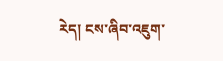རེད། ངས་ཞིབ་འཇུག་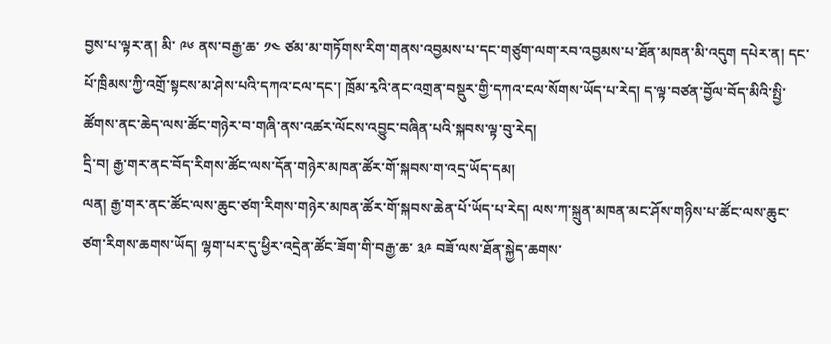བྱས་པ་ལྟར་ན། མི་ ༩༦ ནས་བརྒྱ་ཆ་ ༡༤ ཙམ་མ་གཏོགས་རིག་གནས་འབྱམས་པ་དང་གཙུག་ལག་རབ་འབྱམས་པ་ཐོན་མཁན་མི་འདུག དཔེར་ན། དང་པོ་ཁྲིམས་ཀྱི་འགྲོ་སྟངས་མ་ཤེས་པའི་དཀའ་ངལ་དང་། ཁྲོམ་རྭའི་ནང་འགྲན་བསྡུར་གྱི་དཀའ་ངལ་སོགས་ཡོད་པ་རེད། ད་ལྟ་བཙན་བྱོལ་བོད་མིའི་སྤྱི་ཚོགས་ནང་ཆེད་ལས་ཚོང་གཉེར་བ་གཞི་ནས་འཚར་ལོངས་འབྱུང་བཞིན་པའི་སྐབས་ལྟ་བུ་རེད།
དྲི་བ། རྒྱ་གར་ནང་བོད་རིགས་ཚོང་ལས་དོན་གཉེར་མཁན་ཚོར་གོ་སྐབས་ག་འདྲ་ཡོད་དམ།
ལན། རྒྱ་གར་ནང་ཚོང་ལས་ཆུང་ཙག་རིགས་གཉེར་མཁན་ཚོར་གོ་སྐབས་ཆེན་པོ་ཡོད་པ་རེད། ལས་ཀ་སྐྲུན་མཁན་མང་ཤོས་གཉིས་པ་ཚོང་ལས་ཆུང་ཙག་རིགས་ཆགས་ཡོད། ལྷག་པར་དུ་ཕྱིར་འདྲེན་ཚོང་ཟོག་གི་བརྒྱ་ཆ་ ༣༩ བཟོ་ལས་ཐོན་སྐྱེད་ཆགས་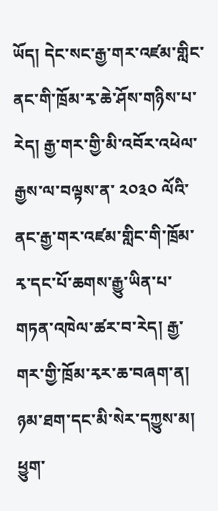ཡོད། དེང་སང་རྒྱ་གར་འཛམ་གླིང་ནང་གི་ཁྲོམ་རྭ་ཆེ་ཤོས་གཉིས་པ་རེད། རྒྱ་གར་གྱི་མི་འབོར་འཕེལ་རྒྱས་ལ་བལྟས་ན་ ༢༠༣༠ ལོའི་ནང་རྒྱ་གར་འཛམ་གླིང་གི་ཁྲོམ་རྭ་དང་པོ་ཆགས་རྒྱུ་ཡིན་པ་གཏན་འཁེལ་ཚར་བ་རེད། རྒྱ་གར་གྱི་ཁྲོམ་རྭར་ཆ་བཞག་ན། ཉམ་ཐག་དང་མི་སེར་དཀྱུས་མ། ཕྱུག་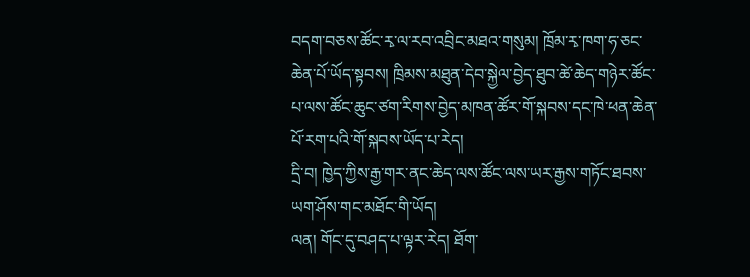བདག་བཅས་ཚོང་རྭ་ལ་རབ་འབྲིང་མཐའ་གསུམ། ཁྲོམ་རྭ་ཁག་ཧ་ཅང་ཆེན་པོ་ཡོད་སྟབས། ཁྲིམས་མཐུན་དེབ་སྐྱེལ་བྱེད་ཐུབ་ཚེ་ཆེད་གཉེར་ཚོང་པ་ལས་ཚོང་ཆུང་ཙག་རིགས་བྱེད་མཁན་ཚོར་གོ་སྐབས་དང་ཁེ་ཕན་ཆེན་པོ་རག་པའི་གོ་སྐབས་ཡོད་པ་རེད།
དྲི་བ། ཁྱེད་ཀྱིས་རྒྱ་གར་ནང་ཆེད་ལས་ཚོང་ལས་ཡར་རྒྱས་གཏོང་ཐབས་ཡག་ཤོས་གང་མཐོང་གི་ཡོད།
ལན། གོང་དུ་བཤད་པ་ལྟར་རེད། ཐོག་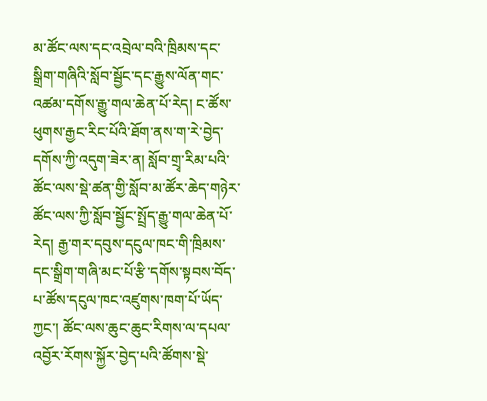མ་ཚོང་ལས་དང་འབྲེལ་བའི་ཁྲིམས་དང་སྒྲིག་གཞིའི་སློབ་སྦྱོང་དང་རྒྱུས་ལོན་གང་འཚམ་དགོས་རྒྱུ་གལ་ཆེན་པོ་རེད། ང་ཚོས་ཕུགས་རྒྱང་རིང་པོའི་ཐོག་ནས་ག་རེ་བྱེད་དགོས་ཀྱི་འདུག་ཟེར་ན། སློབ་གྲྭ་རིམ་པའི་ཚོང་ལས་སྡེ་ཚན་གྱི་སློབ་མ་ཚོར་ཆེད་གཉེར་ཚོང་ལས་ཀྱི་སློབ་སྦྱོང་སྤྲོད་རྒྱུ་གལ་ཆེན་པོ་རེད། རྒྱ་གར་དབུས་དངུལ་ཁང་གི་ཁྲིམས་དང་སྒྲིག་གཞི་མང་པོ་རྩི་དགོས་སྟབས་བོད་པ་ཚོས་དངུལ་ཁང་འཛུགས་ཁག་པོ་ཡོད་ཀྱང་། ཚོང་ལས་ཆུང་ཆུང་རིགས་ལ་དཔལ་འབྱོར་རོགས་སྐྱོར་བྱེད་པའི་ཚོགས་སྡེ་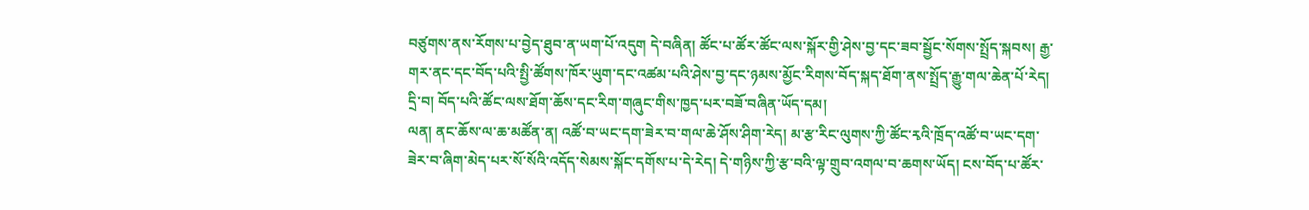བཙུགས་ནས་རོགས་པ་བྱེད་ཐུབ་ན་ཡག་པོ་འདུག དེ་བཞིན། ཚོང་པ་ཚོར་ཚོང་ལས་སྐོར་གྱི་ཤེས་བྱ་དང་ཟབ་སྦྱོང་སོགས་སྤྲོད་སྐབས། རྒྱ་གར་ནང་དང་བོད་པའི་སྤྱི་ཚོགས་ཁོར་ཡུག་དང་འཚམ་པའི་ཤེས་བྱ་དང་ཉམས་མྱོང་རིགས་བོད་སྐད་ཐོག་ནས་སྤྲོད་རྒྱུ་གལ་ཆེན་པོ་རེད།
དྲི་བ། བོད་པའི་ཚོང་ལས་ཐོག་ཆོས་དང་རིག་གཞུང་གིས་ཁྱད་པར་བཟོ་བཞིན་ཡོད་དམ།
ལན། ནང་ཆོས་ལ་ཆ་མཚོན་ན། འཚོ་བ་ཡང་དག་ཟེར་བ་གལ་ཆེ་ཤོས་ཤིག་རེད། མ་རྩ་རིང་ལུགས་ཀྱི་ཚོང་རྭའི་ཁྲོད་འཚོ་བ་ཡང་དག་ཟེར་བ་ཞིག་མེད་པར་སོ་སོའི་འདོད་སེམས་སྐོང་དགོས་པ་དེ་རེད། དེ་གཉིས་ཀྱི་རྩ་བའི་ལྟ་གྲུབ་འགལ་བ་ཆགས་ཡོད། ངས་བོད་པ་ཚོར་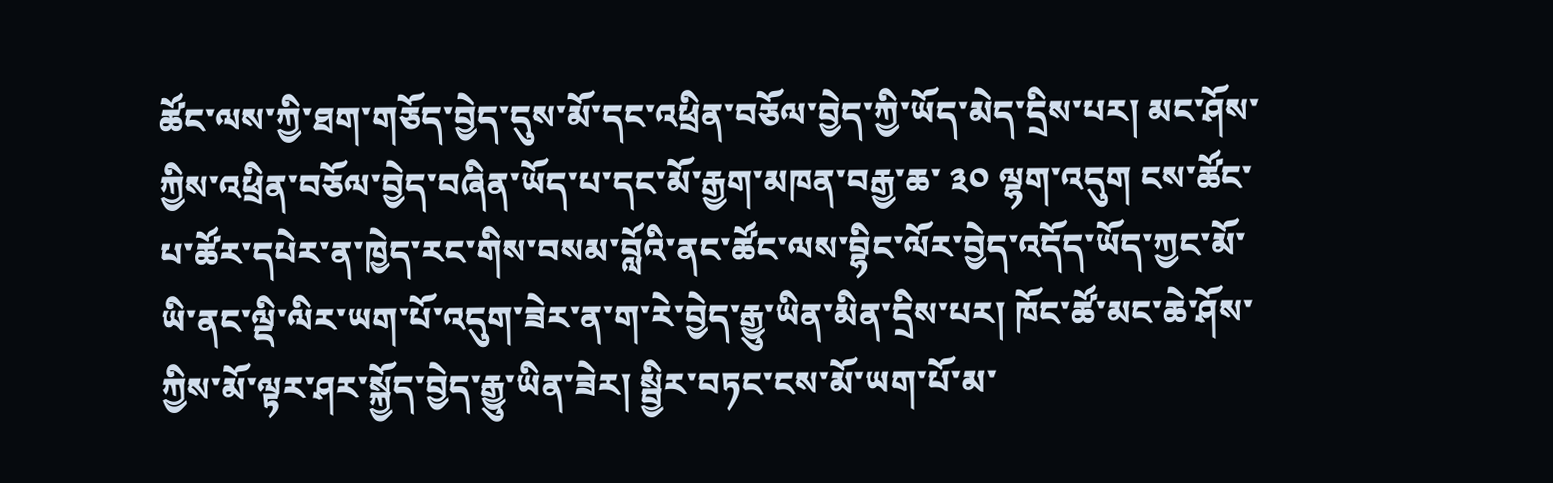ཚོང་ལས་ཀྱི་ཐག་གཅོད་བྱེད་དུས་མོ་དང་འཕྲིན་བཅོལ་བྱེད་ཀྱི་ཡོད་མེད་དྲིས་པར། མང་ཤོས་ཀྱིས་འཕྲིན་བཅོལ་བྱེད་བཞིན་ཡོད་པ་དང་མོ་རྒྱག་མཁན་བརྒྱ་ཆ་ ༣༠ ལྷག་འདུག ངས་ཚོང་པ་ཚོར་དཔེར་ན་ཁྱེད་རང་གིས་བསམ་བློའི་ནང་ཚོང་ལས་བྷིང་ལོར་བྱེད་འདོད་ཡོད་ཀྱང་མོ་ཡི་ནང་ལྡི་ལིར་ཡག་པོ་འདུག་ཟེར་ན་ག་རེ་བྱེད་རྒྱུ་ཡིན་མིན་དྲིས་པར། ཁོང་ཚོ་མང་ཆེ་ཤོས་ཀྱིས་མོ་ལྟར་ཤར་སྐྱོད་བྱེད་རྒྱུ་ཡིན་ཟེར། སྦྱིར་བཏང་ངས་མོ་ཡག་པོ་མ་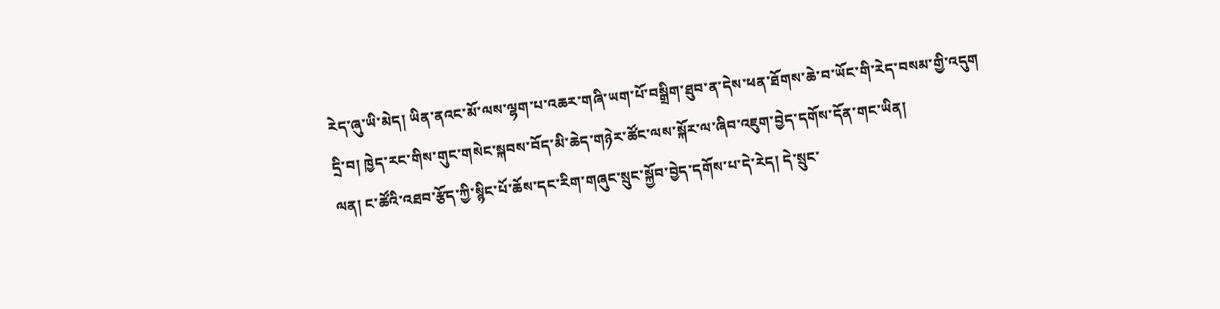རེད་ཞུ་ཡི་མེད། ཡིན་ནའང་མོ་ལས་ལྷག་པ་འཆར་གཞི་ཡག་པོ་བསྒྲིག་ཐུབ་ན་དེས་ཕན་ཐོགས་ཆེ་བ་ཡོང་གི་རེད་བསམ་གྱི་འདུག
དྲི་བ། ཁྱེད་རང་གིས་གུང་གསེང་སྐབས་བོད་མི་ཆེད་གཉེར་ཚོང་ལས་སྐོར་ལ་ཞིབ་འཇུག་བྱེད་དགོས་དོན་གང་ཡིན།
ལན། ང་ཚོའི་འཐབ་རྩོད་ཀྱི་སྙིང་པོ་ཆོས་དང་རིག་གཞུང་སྲུང་སྐྱོབ་བྱེད་དགོས་པ་དེ་རེད། དེ་སྲུང་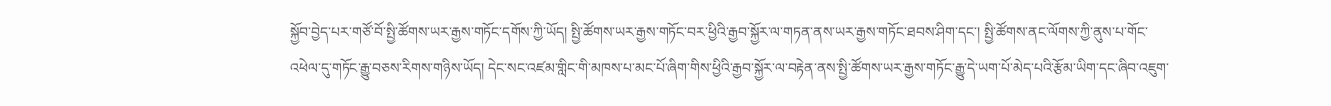སྐྱོབ་བྱེད་པར་གཙོ་བོ་སྤྱི་ཚོགས་ཡར་རྒྱས་གཏོང་དགོས་ཀྱི་ཡོད། སྤྱི་ཚོགས་ཡར་རྒྱས་གཏོང་བར་ཕྱིའི་རྒྱབ་སྐྱོར་ལ་གཏན་ནས་ཡར་རྒྱས་གཏོང་ཐབས་ཤིག་དང་། སྤྱི་ཚོགས་ནང་ལོགས་ཀྱི་ནུས་པ་གོང་འཕེལ་དུ་གཏོང་རྒྱུ་བཅས་རིགས་གཉིས་ཡོད། དེང་སང་འཛམ་གླིང་གི་མཁས་པ་མང་པོ་ཞིག་གིས་ཕྱིའི་རྒྱབ་སྐྱོར་ལ་བརྟེན་ནས་སྤྱི་ཚོགས་ཡར་རྒྱས་གཏོང་རྒྱུ་དེ་ཡག་པོ་མེད་པའི་རྩོམ་ཡིག་དང་ཞིབ་འཇུག་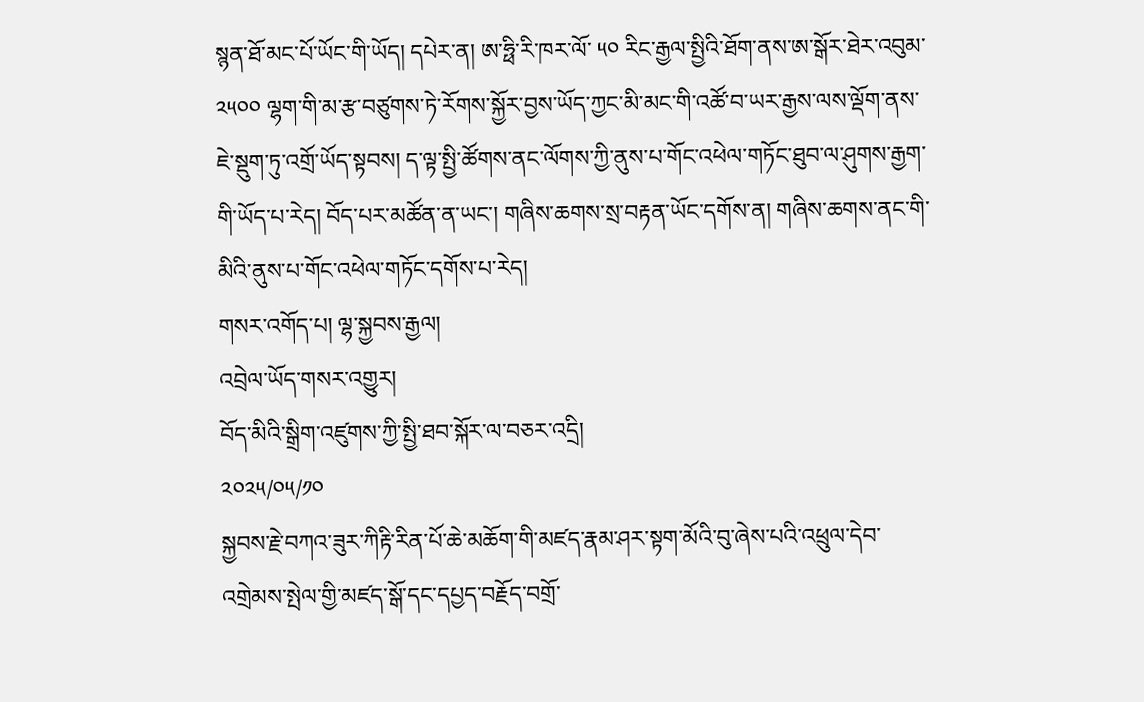སྙན་ཐོ་མང་པོ་ཡོང་གི་ཡོད། དཔེར་ན། ཨ་ཧྥི་རི་ཁར་ལོ་ ༥༠ རིང་རྒྱལ་སྤྱིའི་ཐོག་ནས་ཨ་སྒོར་ཐེར་འབུམ་ ༢༥༠༠ ལྷག་གི་མ་རྩ་བཙུགས་ཏེ་རོགས་སྐྱོར་བྱས་ཡོད་ཀྱང་མི་མང་གི་འཚོ་བ་ཡར་རྒྱས་ལས་ལྡོག་ནས་ཇེ་སྡུག་ཏུ་འགྲོ་ཡོད་སྟབས། ད་ལྟ་སྤྱི་ཚོགས་ནང་ལོགས་ཀྱི་ནུས་པ་གོང་འཕེལ་གཏོང་ཐུབ་ལ་ཤུགས་རྒྱག་གི་ཡོད་པ་རེད། བོད་པར་མཚོན་ན་ཡང་། གཞིས་ཆགས་སྲ་བརྟན་ཡོང་དགོས་ན། གཞིས་ཆགས་ནང་གི་མིའི་ནུས་པ་གོང་འཕེལ་གཏོང་དགོས་པ་རེད།
གསར་འགོད་པ། ལྷ་སྐྱབས་རྒྱལ།
འབྲེལ་ཡོད་གསར་འགྱུར།
བོད་མིའི་སྒྲིག་འཛུགས་ཀྱི་སྤྱི་ཐབ་སྐོར་ལ་བཅར་འདྲི།
༢༠༢༥/༠༥/༡༠
སྐྱབས་རྗེ་བཀའ་ཟུར་ཀིརྟི་རིན་པོ་ཆེ་མཆོག་གི་མཛད་རྣམ་ཤར་སྟག་མོའི་བུ་ཞེས་པའི་འཕྲུལ་དེབ་འགྲེམས་སྤེལ་གྱི་མཛད་སྒོ་དང་དཔྱད་བརྗོད་བགྲོ་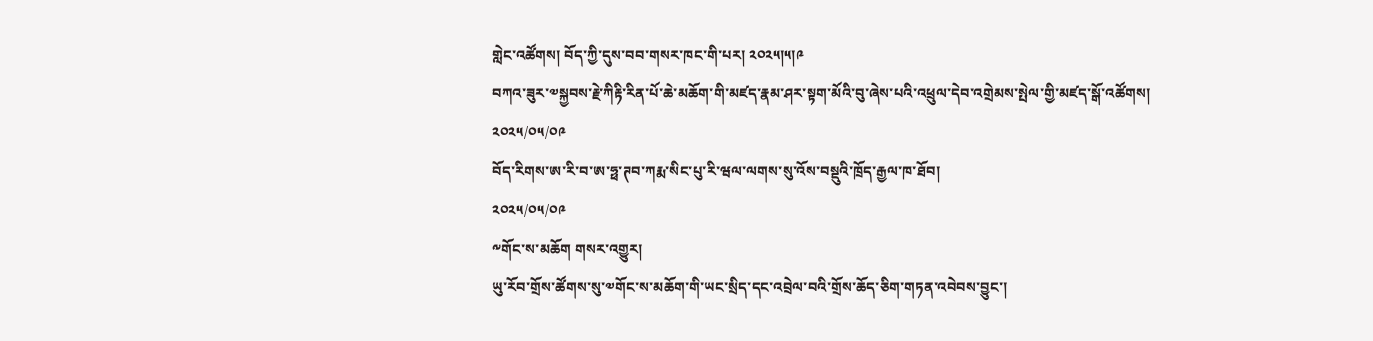གླེང་འཚོགས། བོད་ཀྱི་དུས་བབ་གསར་ཁང་གི་པར། ༢༠༢༥།༥།༩
བཀའ་ཟུར་༧སྐྱབས་རྗེ་ཀིརྟི་རིན་པོ་ཆེ་མཆོག་གི་མཛད་རྣམ་ཤར་སྟག་མོའི་བུ་ཞེས་པའི་འཕྲུལ་དེབ་འགྲེམས་སྤེལ་གྱི་མཛད་སྒོ་འཚོགས།
༢༠༢༥/༠༥/༠༩
བོད་རིགས་ཨ་རི་བ་ཨ་ཧྥ་ཊབ་ཀརྨ་སིང་པུ་རི་ཝལ་ལགས་སུ་འོས་བསྡུའི་ཁྲོད་རྒྱལ་ཁ་ཐོབ།
༢༠༢༥/༠༥/༠༩
༸གོང་ས་མཆོག གསར་འགྱུར།
ཡུ་རོབ་གྲོས་ཚོགས་སུ་༧གོང་ས་མཆོག་གི་ཡང་སྲིད་དང་འབྲེལ་བའི་གྲོས་ཆོད་ཅིག་གཏན་འབེབས་བྱུང་།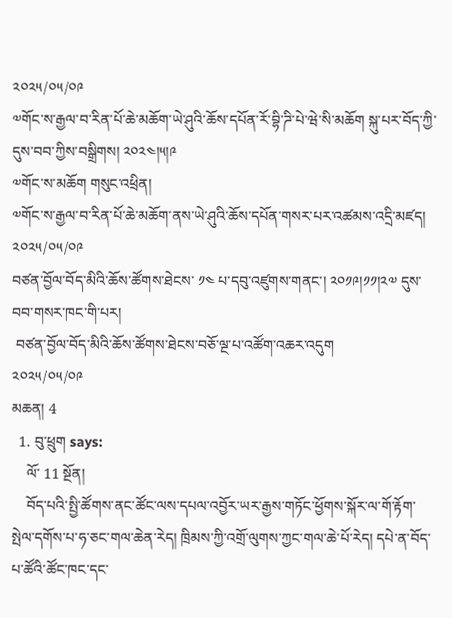༢༠༢༥/༠༥/༠༩
༧གོང་ས་རྒྱལ་བ་རིན་པོ་ཆེ་མཆོག་ཡེ་ཤུའི་ཆོས་དཔོན་རོ་བྷི་ཌི་པེ་ཝེ་སི་མཆོག སྐུ་པར་བོད་ཀྱི་དུས་བབ་ཀྱིས་བསྒྲིགས། ༢༠༢༤།༥།༩
༧གོང་ས་མཆོག གསུང་འཕྲིན།
༧གོང་ས་རྒྱལ་བ་རིན་པོ་ཆེ་མཆོག་ནས་ཡེ་ཤུའི་ཆོས་དཔོན་གསར་པར་འཚམས་འདྲི་མཛད།
༢༠༢༥/༠༥/༠༩
བཙན་བྱོལ་བོད་མིའི་ཆོས་ཚོགས་ཐེངས་ ༡༤ པ་དབུ་འཛུགས་གནང་། ༢༠༡༩།༡༡།༢༧ དུས་བབ་གསར་ཁང་གི་པར།
 བཙན་བྱོལ་བོད་མིའི་ཆོས་ཚོགས་ཐེངས་བཅོ་ལྔ་པ་འཚོག་འཆར་འདུག
༢༠༢༥/༠༥/༠༩
མཆན། 4
  1. བུ་ཕྲུག says:
    ལོ་ 11 སྔོན།
    བོད་པའི་སྤྱི་ཚོགས་ནང་ཚོང་ལས་དཔལ་འབྱོར་ཡར་རྒྱས་གཏོང་ཕྱོགས་སྐོར་ལ་གོ་རྟོག་སྤེལ་དགོས་པ་ཧ་ཅང་གལ་ཆེན་རེད། ཁྲིམས་ཀྱི་འགྲོ་ལུགས་ཀྱང་གལ་ཆེ་པོ་རེད། དཔེ་ན་བོད་པ་ཚོའི་ཚོང་ཁང་དང་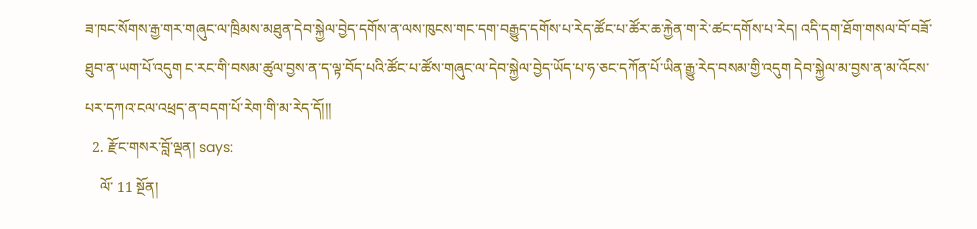ཟ་ཁང་སོགས་རྒྱ་གར་གཞུང་ལ་ཁྲིམས་མཐུན་དེབ་སྐྱེལ་བྱེད་དགོས་ན་ལས་ཁུངས་གང་དག་བརྒྱུད་དགོས་པ་རེད་ཚོང་པ་ཚོར་ཆ་རྐྱེན་ག་རེ་ཚང་དགོས་པ་རེད། འདི་དག་ཐོག་གསལ་བོ་བཟོ་ཐུབ་ན་ཡག་པོ་འདུག ང་རང་གི་བསམ་ཚུལ་བྱས་ན་ད་ལྟ་བོད་པའི་ཚོང་པ་ཚོས་གཞུང་ལ་དེབ་སྐྱེལ་བྱེད་ཡོད་པ་ཧ་ཅང་དཀོན་པོ་ཡིན་རྒྱུ་རེད་བསམ་གྱི་འདུག དེབ་སྐྱེལ་མ་བྱས་ན་མ་འོངས་པར་དཀའ་ངལ་འཕྲད་ན་བདག་པོ་རེག་གི་མ་རེད་དོ།།།
  2. རྫོང་གསར་བློ་ལྡན། says:
    ལོ་ 11 སྔོན།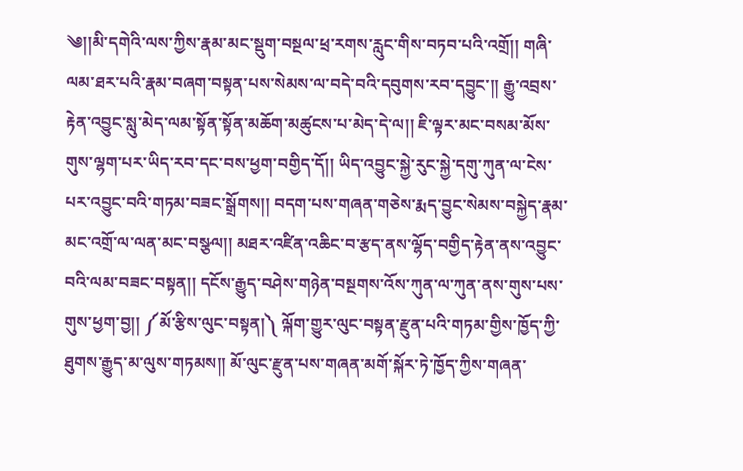༄།།མི་དགེའི་ལས་ཀྱིས་རྣམ་མང་སྡུག་བསྔལ་ཕྲ་རགས་རླུང་གིས་བཏབ་པའི་འགྲོ།། གཞི་ལམ་ཐར་པའི་རྣམ་བཞག་བསྟན་པས་སེམས་ལ་བདེ་བའི་དབུགས་རབ་དབྱུང་།། རྒྱུ་འབྲས་རྟེན་འབྱུང་སླུ་མེད་ལམ་སྟོན་སྟོན་མཆོག་མཚུངས་པ་མེད་དེ་ལ།། ཇི་ལྟར་མང་བསམ་མོས་གུས་ལྷག་པར་ཡིད་རབ་དང་བས་ཕྱག་བགྱིད་དོ།། ཡིད་འབྱུང་སྐྱེ་རུང་སྐྱེ་དགུ་ཀུན་ལ་ངེས་པར་འབྱུང་བའི་གཏམ་བཟང་སྒྲོགས།། བདག་པས་གཞན་གཅེས་རྨད་བྱུང་སེམས་བསྐྱེད་རྣམ་མང་འགྲོ་ལ་ལན་མང་བསྩལ།། མཐར་འཛིན་འཆིང་བ་རྩད་ནས་ལྷོད་བགྱིད་རྟེན་ནས་འབྱུང་བའི་ལམ་བཟང་བསྟན།། དངོས་རྒྱུད་བཤེས་གཉེན་བསྔགས་འོས་ཀུན་ལ་ཀུན་ནས་གུས་པས་གུས་ཕྱག་བྱ།། ༼མོ་རྩིས་ལུང་བསྟན།༽ ལྐོག་གྱུར་ལུང་བསྟན་རྫུན་པའི་གཏམ་གྱིས་ཁྱོད་ཀྱི་ཐུགས་རྒྱུད་མ་ལུས་གཏམས།། མོ་ལུང་རྫུན་པས་གཞན་མགོ་སྐོར་ཏེ་ཁྱོད་ཀྱིས་གཞན་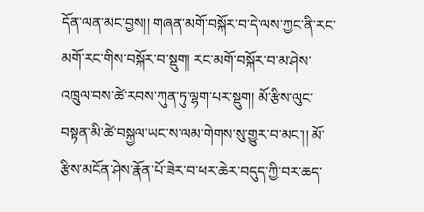དོན་ལན་མང་བྱས།། གཞན་མགོ་བསྐོར་བ་དེ་ལས་ཀྱང་ནི་རང་མགོ་རང་གིས་བསྐོར་བ་སྡུག། རང་མགོ་བསྐོར་བ་མ་ཤེས་འཁྲུལ་བས་ཚེ་རབས་ཀུན་ཏུ་ལྷག་པར་སྡུག། མོ་རྩིས་ལུང་བསྟན་མི་ཚེ་བསྐྱལ་ཡང་ས་ལམ་གེགས་སུ་གྱུར་བ་མང་།། མོ་རྩིས་མངོན་ཤེས་རྣོན་པོ་ཟེར་བ་ཕར་ཆེར་བདུད་ཀྱི་བར་ཆད་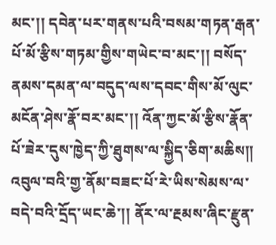མང་།། དབེན་པར་གནས་པའི་བསམ་གཏན་རྒན་པོ་མོ་རྩིས་གཏམ་གྱིས་གཡེང་བ་མང་།། བསོད་ནམས་དམན་ལ་བདུད་ལས་དབང་གིས་མོ་ལུང་མངོན་ཤེས་རྣོ་བར་མང་།། འོན་ཀྱང་མོ་རྩིས་རྣོན་པོ་ཟེར་དུས་ཁྱེད་ཀྱི་ཐུགས་ལ་སྐྱིད་ཅིག་མཆིས།། འབུལ་བའི་གྱ་ནོམ་བཟང་པོ་རེ་ཡིས་སེམས་ལ་བདེ་བའི་དྲོད་ཡང་ཆེ་།། ནོར་ལ་རྔམས་ཞིང་རྫུན་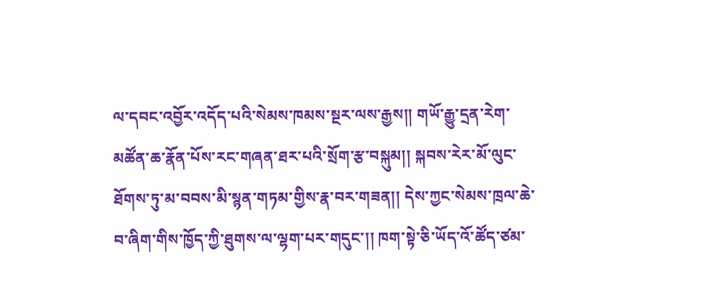ལ་དབང་འབྱོར་འདོད་པའི་སེམས་ཁམས་སྔར་ལས་རྒྱས།། གཡོ་རྒྱུ་དྲན་རེག་མཚོན་ཆ་རྣོན་པོས་རང་གཞན་ཐར་པའི་སྲོག་རྩ་བསྐུམ།། སྐབས་རེར་མོ་ལུང་ཐོགས་ཏུ་མ་བབས་མི་སྙན་གཏམ་གྱིས་རྣ་བར་གཟན།། དེས་ཀྱང་སེམས་ཁྲལ་ཆེ་བ་ཞིག་གིས་ཁྱོད་ཀྱི་ཐུགས་ལ་ལྷག་པར་གདུང་།། ཁག་སྟེ་ཅི་ཡོད་འོ་ཚོད་ཙམ་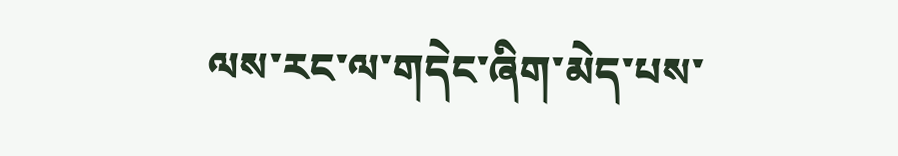ལས་རང་ལ་གདེང་ཞིག་མེད་པས་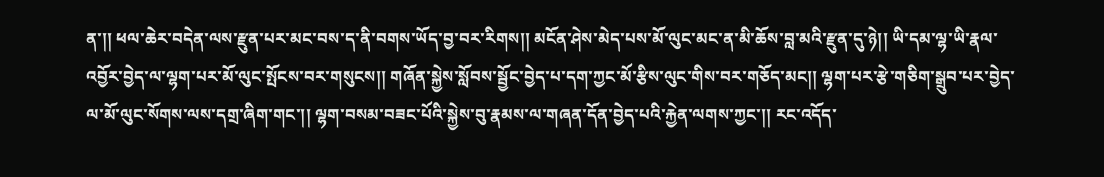ན་།། ཕལ་ཆེར་བདེན་ལས་རྫུན་པར་མང་བས་ད་ནི་བགས་ཡོད་བྱ་བར་རིགས།། མངོན་ཤེས་མེད་པས་མོ་ལུང་མང་ན་མི་ཆོས་བླ་མའི་རྫུན་དུ་ཉེ།། ཡི་དམ་ལྷ་ཡི་རྣལ་འབྱོར་བྱེད་ལ་ལྷག་པར་མོ་ལུང་སྤོངས་བར་གསུངས།། གཞོན་སྐྱེས་སློབས་སྦྱོང་བྱེད་པ་དག་ཀྱང་མོ་རྩིས་ལུང་གིས་བར་གཅོད་མང།། ལྷག་པར་རྩེ་གཅིག་སྒྲུབ་པར་བྱེད་ལ་མོ་ལུང་སོགས་ལས་དགྲ་ཞིག་གང་།། ལྷག་བསམ་བཟང་པོའི་སྐྱེས་བུ་རྣམས་ལ་གཞན་དོན་བྱེད་པའི་རྐྱེན་ལགས་ཀྱང་།། རང་འདོད་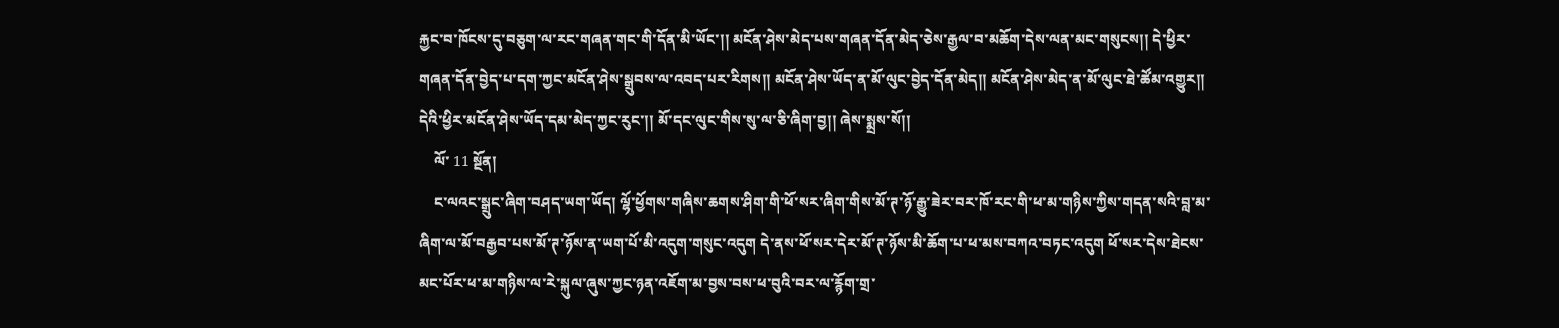རྐྱང་བ་ཁོངས་དུ་བཅུག་ལ་རང་གཞན་གང་གི་དོན་མི་ཡོང་།། མངོན་ཤེས་མེད་པས་གཞན་དོན་མེད་ཅེས་རྒྱལ་བ་མཆོག་དེས་ལན་མང་གསུངས།། དེ་ཕྱིར་གཞན་དོན་བྱེད་པ་དག་ཀྱང་མངོན་ཤེས་སྒྲུབས་ལ་འབད་པར་རིགས།། མངོན་ཤེས་ཡོད་ན་མོ་ལུང་བྱེད་དོན་མེད།། མངོན་ཤེས་མེད་ན་མོ་ལུང་ཐེ་ཚོམ་འགྱུར།། དེའི་ཕྱིར་མངོན་ཤེས་ཡོད་དམ་མེད་ཀྱང་རུང་།། མོ་དང་ལུང་གིས་སུ་ལ་ཅི་ཞིག་བྱ།། ཞེས་སྨྲས་སོ།།
    ལོ་ 11 སྔོན།
    ང་ལའང་སྒྲུང་ཞིག་བཤད་ཡག་ཡོད། ལྷོ་ཕྱོགས་གཞིས་ཆགས་ཤིག་གི་ཕོ་སར་ཞིག་གིས་མོ་ཊ་ཉོ་རྒྱུ་ཟེར་བར་ཁོ་རང་གི་ཕ་མ་གཉིས་ཀྱིས་གདན་སའི་བླ་མ་ཞིག་ལ་མོ་བརྒྱབ་པས་མོ་ཊ་ཉོས་ན་ཡག་པོ་མི་འདུག་གསུང་འདུག དེ་ནས་ཕོ་སར་དེར་མོ་ཊ་ཉོས་མི་ཆོག་པ་ཕ་མས་བཀའ་བཏང་འདུག ཕོ་སར་དེས་ཐེངས་མང་པོར་ཕ་མ་གཉིས་ལ་རེ་སྐུལ་ཞུས་ཀྱང་ཉན་འཇོག་མ་བྱས་བས་ཕ་བུའི་བར་ལ་རྙོག་གྲ་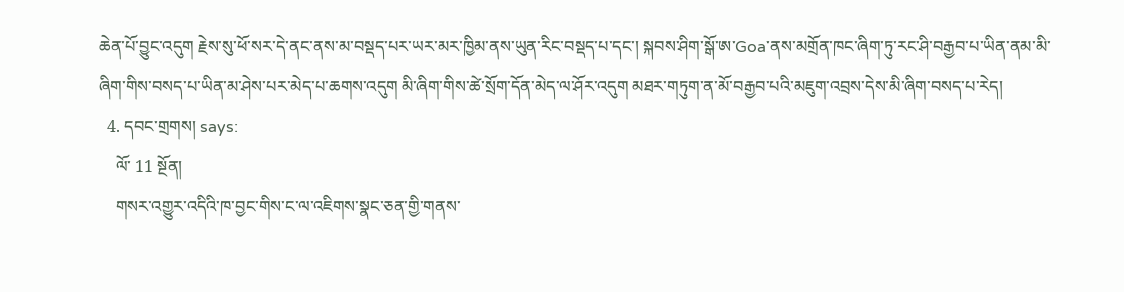ཆེན་པོ་བྱུང་འདུག རྗེས་སུ་ཕོ་སར་དེ་ནང་ནས་མ་བསྡད་པར་ཡར་མར་ཁྱིམ་ནས་ཡུན་རིང་བསྡད་པ་དང་། སྐབས་ཤིག་སྒོ་ཨ་Goa་ནས་མགྲོན་ཁང་ཞིག་ཏུ་རང་ཤི་བརྒྱབ་པ་ཡིན་ནམ་མི་ཞིག་གིས་བསད་པ་ཡིན་མ་ཤེས་པར་མེད་པ་ཆགས་འདུག མི་ཞིག་གིས་ཚེ་སྲོག་དོན་མེད་ལ་ཤོར་འདུག མཐར་གཏུག་ན་མོ་བརྒྱབ་པའི་མཇུག་འབྲས་དེས་མི་ཞིག་བསད་པ་རེད།
  4. དབང་གྲགས། says:
    ལོ་ 11 སྔོན།
    གསར་འགྱུར་འདིའི་ཁ་བྱང་གིས་ང་ལ་འཇིགས་སྣང་ཅན་གྱི་གནས་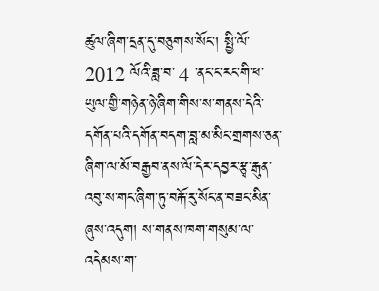ཚུལ་ཞིག་དྲན་དུ་བཅུགས་སོང་། སྤྱི་ལོ་ 2012 ལོའི་ཟླ་བ་ 4 ་ནང་ང་རང་གི་ཕ་ཡུལ་གྱི་གཉེན་ཉེ་ཞིག་གིས་ས་གནས་དེའི་དགོན་པའི་དགོན་བདག་བླ་མ་མིང་གྲགས་ཅན་ཞིག་ལ་མོ་བརྒྱབ་ནས་ལོ་དེར་དབྱར་རྩྭ་རྒུན་འབུ་ས་གང་ཞིག་ཏུ་བརྐོ་རུ་སོང་ན་བཟང་མིན་ཞུས་འདུག། ས་གནས་ཁག་གསུམ་ལ་འདེམས་ག་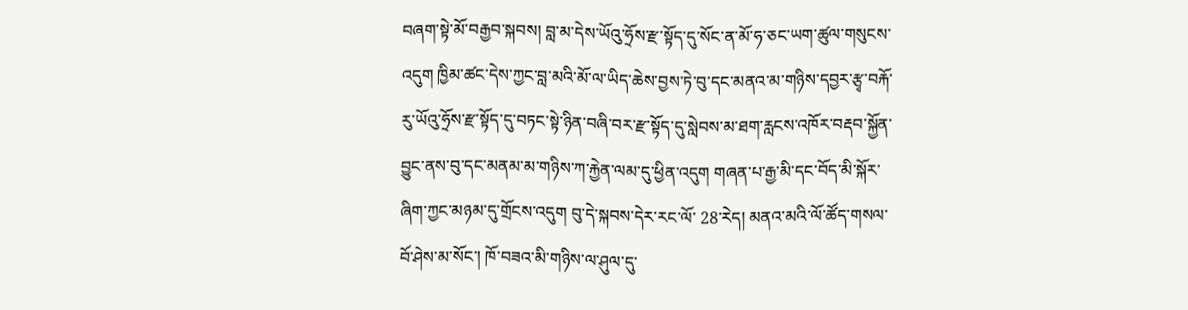བཞག་སྟེ་མོ་བརྒྱབ་སྐབས། བླ་མ་དེས་ཡོའུ་ཧྲོས་རྫ་སྟོད་དུ་སོང་ན་མོ་ཧ་ཅང་ཡག་ཚུལ་གསུངས་འདུག ཁྱིམ་ཚང་དེས་ཀྱང་བླ་མའི་མོ་ལ་ཡིད་ཆེས་བྱས་ཏེ་བུ་དང་མནའ་མ་གཉིས་དབྱར་རྩྭ་བརྐོ་རུ་ཡོའུ་ཧྲོས་རྫ་སྟོད་དུ་བཏང་སྟེ་ཉིན་བཞི་བར་རྫ་སྟོད་དུ་སླེབས་མ་ཐག་རླངས་འཁོར་བརྡབ་སྐྱོན་བྱུང་ནས་བུ་དང་མནམ་མ་གཉིས་ཀ་རྐྱེན་ལམ་དུ་ཕྱིན་འདུག གཞན་པ་རྒྱ་མི་དང་བོད་མི་སྐོར་ཞིག་ཀྱང་མཉམ་དུ་གྲོངས་འདུག བུ་དེ་སྐབས་དེར་རང་ལོ་ 28་རེད། མནའ་མའི་ལོ་ཚོད་གསལ་བོ་ཤེས་མ་སོང་། ཁོ་བཟའ་མི་གཉིས་ལ་ཤུལ་དུ་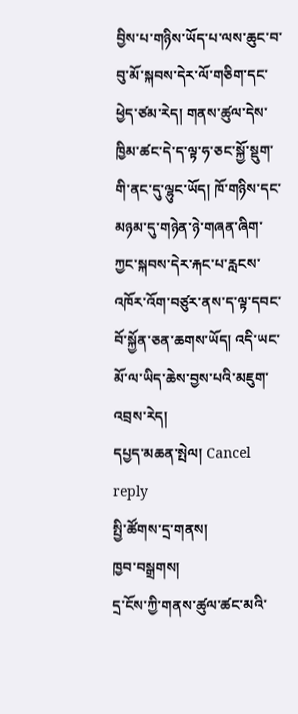བྱིས་པ་གཉིས་ཡོད་པ་ལས་ཆུང་བ་བུ་མོ་སྐབས་དེར་ལོ་གཅིག་དང་ཕྱེད་ཙམ་རེད། གནས་ཚུལ་དེས་ཁྱིམ་ཚང་དེ་ད་ལྟ་ཧ་ཅང་སྐྱོ་སྡུག་གི་ནང་དུ་ལྷུང་ཡོད། ཁོ་གཉིས་དང་མཉམ་དུ་གཉེན་ཉེ་གཞན་ཞིག་ཀྱང་སྐབས་དེར་རྐང་པ་རླངས་འཁོར་འོག་བཙུར་ནས་ད་ལྟ་དབང་བོ་སྐྱོན་ཅན་ཆགས་ཡོད། འདི་ཡང་མོ་ལ་ཡིད་ཆེས་བྱས་པའི་མཇུག་འབྲས་རེད།
དཔྱད་མཆན་སྤེལ། Cancel reply
སྤྱི་ཚོགས་དྲ་གནས།
ཁྱབ་བསྒྲགས།
དྲ་ངོས་ཀྱི་གནས་ཚུལ་ཚང་མའི་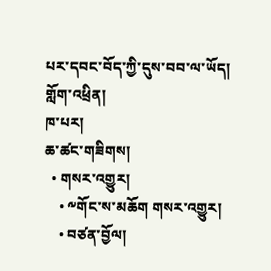པར་དབང་བོད་ཀྱི་དུས་བབ་ལ་ཡོད།
གློག་འཕྲིན།
ཁ་པར།
ཆ་ཚང་གཟིགས།
  • གསར་འགྱུར།
    • ༸གོང་ས་མཆོག གསར་འགྱུར།
    • བཙན་བྱོལ།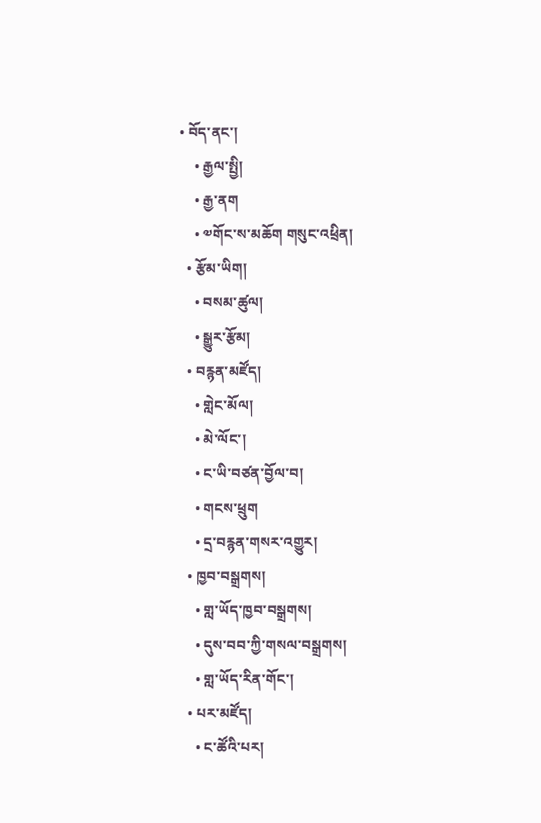• བོད་ནང་།
    • རྒྱལ་སྤྱི།
    • རྒྱ་ནག
    • ༧གོང་ས་མཆོག གསུང་འཕྲིན།
  • རྩོམ་ཡིག།
    • བསམ་ཚུལ།
    • སྒྱུར་རྩོམ།
  • བརྙན་མཛོད།
    • གླེང་མོལ།
    • མེ་ལོང་།
    • ང་ཡི་བཙན་བྱོལ་བ།
    • གངས་ཕྲུག
    • དྲ་བརྙན་གསར་འགྱུར།
  • ཁྱབ་བསྒྲགས།
    • གླ་ཡོད་ཁྱབ་བསྒྲགས།
    • དུས་བབ་ཀྱི་གསལ་བསྒྲགས།
    • གླ་ཡོད་རིན་གོང་།
  • པར་མཛོད།
    • ང་ཚོའི་པར།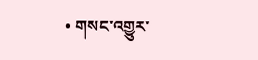• གསང་འགྱུར་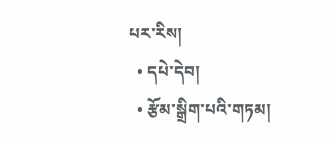པར་རིས།
  • དཔེ་དེབ།
  • རྩོམ་སྒྲིག་པའི་གཏམ།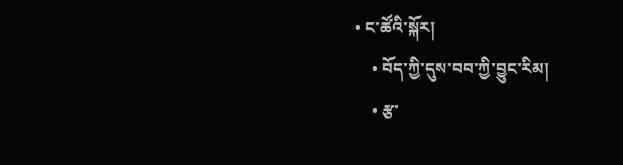• ང་ཚོའི་སྐོར།
    • བོད་ཀྱི་དུས་བབ་ཀྱི་བྱུང་རིམ།
    • རྩ་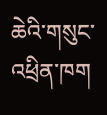ཆེའི་གསུང་འཕྲིན་ཁག